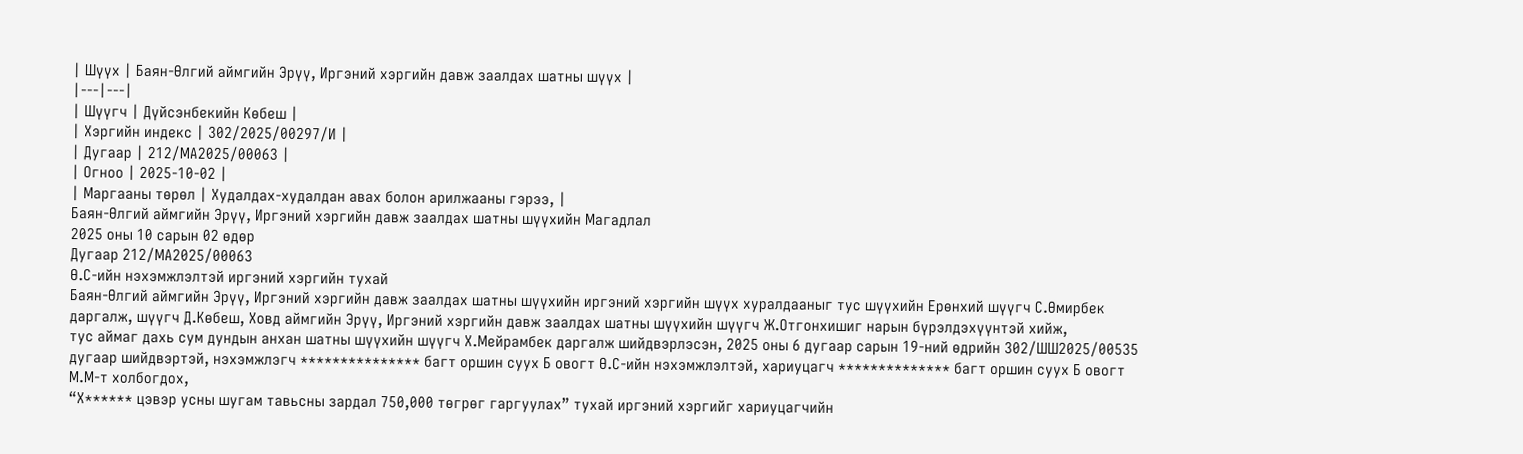| Шүүх | Баян-Өлгий аймгийн Эрүү, Иргэний хэргийн давж заалдах шатны шүүх |
|---|---|
| Шүүгч | Дүйсэнбекийн Көбеш |
| Хэргийн индекс | 302/2025/00297/И |
| Дугаар | 212/МА2025/00063 |
| Огноо | 2025-10-02 |
| Маргааны төрөл | Худалдах-худалдан авах болон арилжааны гэрээ, |
Баян-Өлгий аймгийн Эрүү, Иргэний хэргийн давж заалдах шатны шүүхийн Магадлал
2025 оны 10 сарын 02 өдөр
Дугаар 212/МА2025/00063
Ө.С-ийн нэхэмжлэлтэй иргэний хэргийн тухай
Баян-Өлгий аймгийн Эрүү, Иргэний хэргийн давж заалдах шатны шүүхийн иргэний хэргийн шүүх хуралдааныг тус шүүхийн Ерөнхий шүүгч С.Өмирбек даргалж, шүүгч Д.Көбеш, Ховд аймгийн Эрүү, Иргэний хэргийн давж заалдах шатны шүүхийн шүүгч Ж.Отгонхишиг нарын бүрэлдэхүүнтэй хийж,
тус аймаг дахь сум дундын анхан шатны шүүхийн шүүгч Х.Мейрамбек даргалж шийдвэрлэсэн, 2025 оны 6 дугаар сарын 19-ний өдрийн 302/ШШ2025/00535 дугаар шийдвэртэй, нэхэмжлэгч *************** багт оршин суух Б овогт Ө.С-ийн нэхэмжлэлтэй, хариуцагч ************** багт оршин суух Б овогт М.М-т холбогдох,
“Х****** цэвэр усны шугам тавьсны зардал 750,000 төгрөг гаргуулах” тухай иргэний хэргийг хариуцагчийн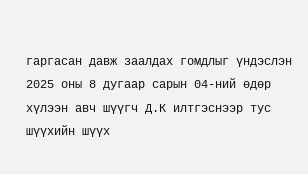гаргасан давж заалдах гомдлыг үндэслэн 2025 оны 8 дугаар сарын 04-ний өдөр хүлээн авч шүүгч Д.К илтгэснээр тус шүүхийн шүүх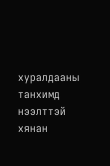хуралдааны танхимд нээлттэй хянан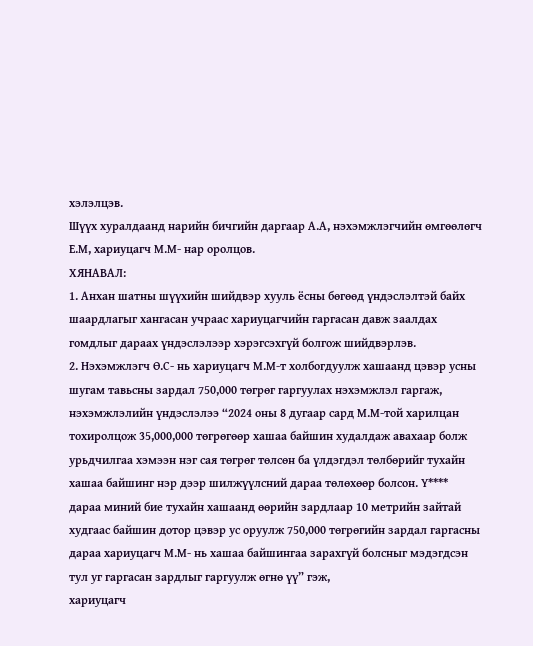хэлэлцэв.
Шүүх хуралдаанд нарийн бичгийн даргаар А.А, нэхэмжлэгчийн өмгөөлөгч Е.М, хариуцагч М.М- нар оролцов.
ХЯНАВАЛ:
1. Анхан шатны шүүхийн шийдвэр хууль ёсны бөгөөд үндэслэлтэй байх шаардлагыг хангасан учраас хариуцагчийн гаргасан давж заалдах гомдлыг дараах үндэслэлээр хэрэгсэхгүй болгож шийдвэрлэв.
2. Нэхэмжлэгч Ө.С- нь хариуцагч М.М-т холбогдуулж хашаанд цэвэр усны шугам тавьсны зардал 750,000 төгрөг гаргуулах нэхэмжлэл гаргаж, нэхэмжлэлийн үндэслэлээ “2024 оны 8 дугаар сард М.М-той харилцан тохиролцож 35,000,000 төгрөгөөр хашаа байшин худалдаж авахаар болж урьдчилгаа хэмээн нэг сая төгрөг төлсөн ба үлдэгдэл төлбөрийг тухайн хашаа байшинг нэр дээр шилжүүлсний дараа төлөхөөр болсон. Ү**** дараа миний бие тухайн хашаанд өөрийн зардлаар 10 метрийн зайтай худгаас байшин дотор цэвэр ус оруулж 750,000 төгрөгийн зардал гаргасны дараа хариуцагч М.М- нь хашаа байшингаа зарахгүй болсныг мэдэгдсэн тул уг гаргасан зардлыг гаргуулж өгнө үү” гэж,
хариуцагч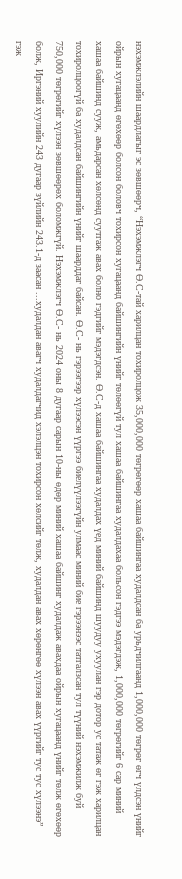нэхэмжлэлийн шаардлагыг эс зөвшөөрч, “Нэхэмжлэгч Ө.С-тай харилцан тохиролцож 35,000,000 төгрөгөөр хашаа байшингаа худалдсан ба урьдчилгаанд 1,000,000 төгрөг өгч үлдсэн үнийг ойрын хугацаанд өгөхөөр болсон боловч тохирсон хугацаанд байшингийн үнийг төлөөгүй тул хашаа байшингаа худалдахаа больсон гэдгээ мэдэгдэж, 1,000,000 төгрөгийг 6 сар миний хашаа байшинд сууж, амьдарсан хөлсөнд суутгаж авах болно гэдгийг мэдэгдсэн. Ө.С-д хашаа байшингаа худалдах үед миний байшинд шуудуу ухуулан гэр дотор ус татаж өг гэж харилцан тохиролцоогүй ба худалдсан байшингийн үнийг шаарддаг байсан. Ө.С- нь гэрээгээр хүлээсэн үүргээ биелүүлээгүйн улмаас миний бие гэрээнээс татгалзсан тул түүний нэхэмжилж буй 750,000 төгрөгийг хүлээн зөвшөөрөх боломжгүй. Нэхэмжлэгч Ө.С- нь 2024 оны 8 дугаар сарын 10-ны өдөр миний хашаа байшинг худалдаж авахдаа ойрын хугацаанд үнийг төлж өгөхөөр болж, Иргэний хуулийн 243 дугаар зүйлийн 243.1-д заасан ...худалдан авагч худалдагчид хэлэлцэн тохирсон хөлсийг төлж, худалдан авах хөрөнгөө хүлээн авах үүргийг тус тус хүлээнэ” гэж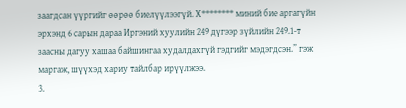заагдсан үүргийг өөрөө биелүүлээгүй. Х******** миний бие аргагүйн эрхэнд 6 сарын дараа Иргэний хуулийн 249 дүгээр зүйлийн 249.1-т заасны дагуу хашаа байшингаа худалдахгүй гэдгийг мэдэгдсэн.” гэж маргаж, шүүхэд хариу тайлбар ирүүлжээ.
3.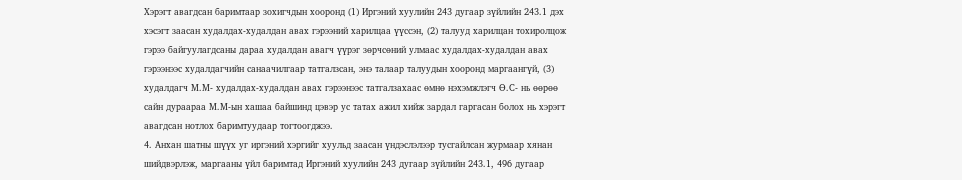Хэрэгт авагдсан баримтаар зохигчдын хооронд (1) Иргэний хуулийн 243 дугаар зүйлийн 243.1 дэх хэсэгт заасан худалдах-худалдан авах гэрээний харилцаа үүссэн, (2) талууд харилцан тохиролцож гэрээ байгуулагдсаны дараа худалдан авагч үүрэг зөрчсөний улмаас худалдах-худалдан авах гэрээнээс худалдагчийн санаачилгаар татгалзсан, энэ талаар талуудын хооронд маргаангүй, (3) худалдагч М.М- худалдах-худалдан авах гэрээнээс татгалзахаас өмнө нэхэмжлэгч Ө.С- нь өөрөө сайн дураараа М.М-ын хашаа байшинд цэвэр ус татах ажил хийж зардал гаргасан болох нь хэрэгт авагдсан нотлох баримтуудаар тогтоогджээ.
4. Анхан шатны шүүх уг иргэний хэргийг хуульд заасан үндэслэлээр тусгайлсан журмаар хянан шийдвэрлэж, маргааны үйл баримтад Иргэний хуулийн 243 дугаар зүйлийн 243.1, 496 дугаар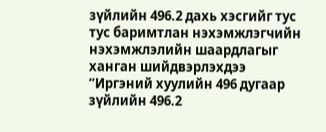зүйлийн 496.2 дахь хэсгийг тус тус баримтлан нэхэмжлэгчийн нэхэмжлэлийн шаардлагыг ханган шийдвэрлэхдээ “Иргэний хуулийн 496 дугаар зүйлийн 496.2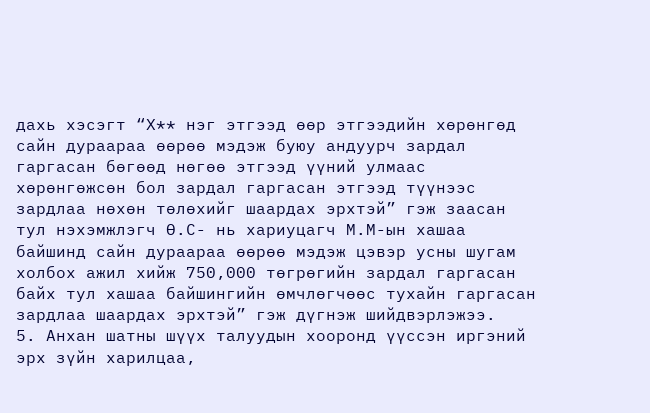дахь хэсэгт “Х** нэг этгээд өөр этгээдийн хөрөнгөд сайн дураараа өөрөө мэдэж буюу андуурч зардал гаргасан бөгөөд нөгөө этгээд үүний улмаас хөрөнгөжсөн бол зардал гаргасан этгээд түүнээс зардлаа нөхөн төлөхийг шаардах эрхтэй” гэж заасан тул нэхэмжлэгч Ө.С- нь хариуцагч М.М-ын хашаа байшинд сайн дураараа өөрөө мэдэж цэвэр усны шугам холбох ажил хийж 750,000 төгрөгийн зардал гаргасан байх тул хашаа байшингийн өмчлөгчөөс тухайн гаргасан зардлаа шаардах эрхтэй” гэж дүгнэж шийдвэрлэжээ.
5. Анхан шатны шүүх талуудын хооронд үүссэн иргэний эрх зүйн харилцаа,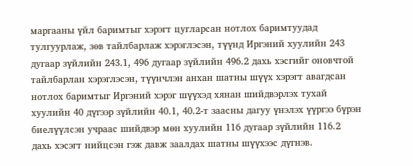маргааны үйл баримтыг хэрэгт цугларсан нотлох баримтуудад тулгуурлаж, зөв тайлбарлаж хэрэглэсэн, түүнд Иргэний хуулийн 243 дугаар зүйлийн 243.1, 496 дугаар зүйлийн 496.2 дахь хэсгийг оновчтой тайлбарлан хэрэглэсэн, түүнчлэн анхан шатны шүүх хэрэгт авагдсан нотлох баримтыг Иргэний хэрэг шүүхэд хянан шийдвэрлэх тухай хуулийн 40 дүгээр зүйлийн 40.1, 40.2-т заасны дагуу үнэлэх үүргээ бүрэн биелүүлсэн учраас шийдвэр мөн хуулийн 116 дугаар зүйлийн 116.2 дахь хэсэгт нийцсэн гэж давж заалдах шатны шүүхээс дүгнэв.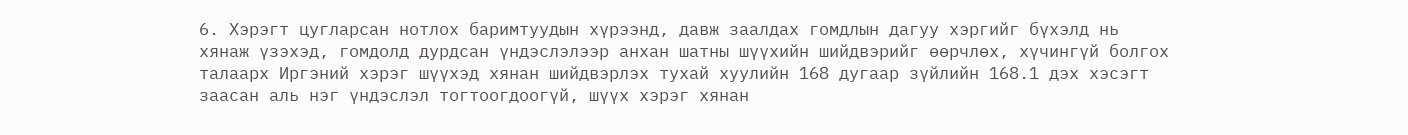6. Хэрэгт цугларсан нотлох баримтуудын хүрээнд, давж заалдах гомдлын дагуу хэргийг бүхэлд нь хянаж үзэхэд, гомдолд дурдсан үндэслэлээр анхан шатны шүүхийн шийдвэрийг өөрчлөх, хүчингүй болгох талаарх Иргэний хэрэг шүүхэд хянан шийдвэрлэх тухай хуулийн 168 дугаар зүйлийн 168.1 дэх хэсэгт заасан аль нэг үндэслэл тогтоогдоогүй, шүүх хэрэг хянан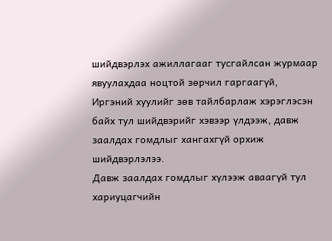шийдвэрлэх ажиллагааг тусгайлсан журмаар явуулахдаа ноцтой зөрчил гаргаагүй, Иргэний хуулийг зөв тайлбарлаж хэрэглэсэн байх тул шийдвэрийг хэвээр үлдээж, давж заалдах гомдлыг хангахгүй орхиж шийдвэрлэлээ.
Давж заалдах гомдлыг хүлээж аваагүй тул хариуцагчийн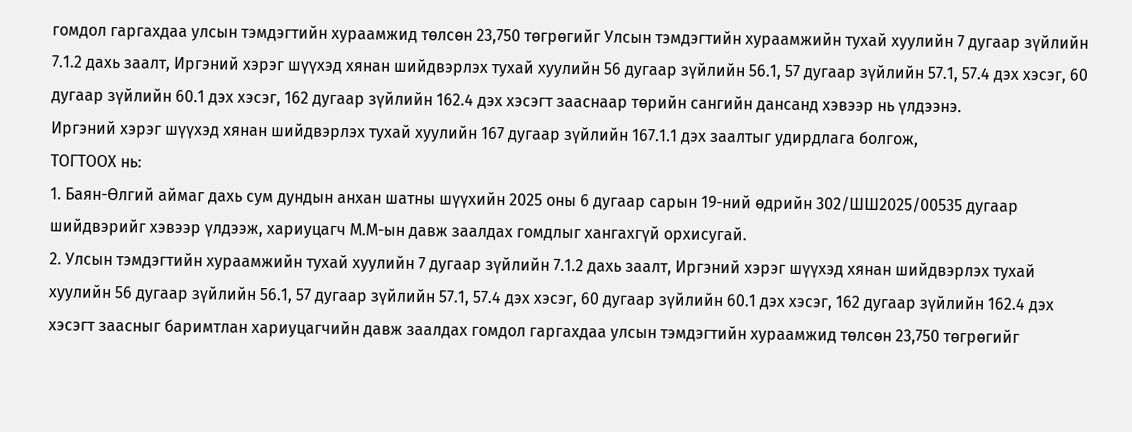гомдол гаргахдаа улсын тэмдэгтийн хураамжид төлсөн 23,750 төгрөгийг Улсын тэмдэгтийн хураамжийн тухай хуулийн 7 дугаар зүйлийн 7.1.2 дахь заалт, Иргэний хэрэг шүүхэд хянан шийдвэрлэх тухай хуулийн 56 дугаар зүйлийн 56.1, 57 дугаар зүйлийн 57.1, 57.4 дэх хэсэг, 60 дугаар зүйлийн 60.1 дэх хэсэг, 162 дугаар зүйлийн 162.4 дэх хэсэгт зааснаар төрийн сангийн дансанд хэвээр нь үлдээнэ.
Иргэний хэрэг шүүхэд хянан шийдвэрлэх тухай хуулийн 167 дугаар зүйлийн 167.1.1 дэх заалтыг удирдлага болгож,
ТОГТООХ нь:
1. Баян-Өлгий аймаг дахь сум дундын анхан шатны шүүхийн 2025 оны 6 дугаар сарын 19-ний өдрийн 302/ШШ2025/00535 дугаар шийдвэрийг хэвээр үлдээж, хариуцагч М.М-ын давж заалдах гомдлыг хангахгүй орхисугай.
2. Улсын тэмдэгтийн хураамжийн тухай хуулийн 7 дугаар зүйлийн 7.1.2 дахь заалт, Иргэний хэрэг шүүхэд хянан шийдвэрлэх тухай хуулийн 56 дугаар зүйлийн 56.1, 57 дугаар зүйлийн 57.1, 57.4 дэх хэсэг, 60 дугаар зүйлийн 60.1 дэх хэсэг, 162 дугаар зүйлийн 162.4 дэх хэсэгт заасныг баримтлан хариуцагчийн давж заалдах гомдол гаргахдаа улсын тэмдэгтийн хураамжид төлсөн 23,750 төгрөгийг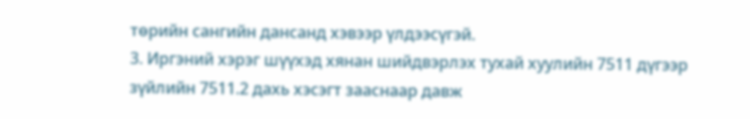төрийн сангийн дансанд хэвээр үлдээсүгэй.
3. Иргэний хэрэг шүүхэд хянан шийдвэрлэх тухай хуулийн 7511 дүгээр зүйлийн 7511.2 дахь хэсэгт зааснаар давж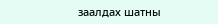заалдах шатны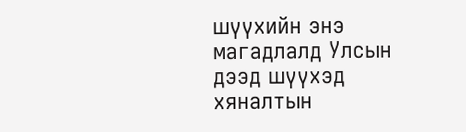шүүхийн энэ магадлалд Улсын дээд шүүхэд хяналтын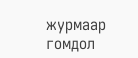журмаар гомдол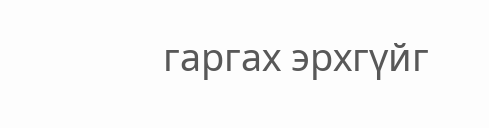гаргах эрхгүйг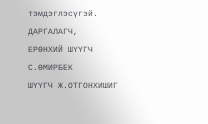тэмдэглэсүгэй.
ДАРГАЛАГЧ,
ЕРӨНХИЙ ШҮҮГЧ С.ӨМИРБЕК
ШҮҮГЧ Ж.ОТГОНХИШИГ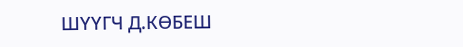ШҮҮГЧ Д.КӨБЕШ